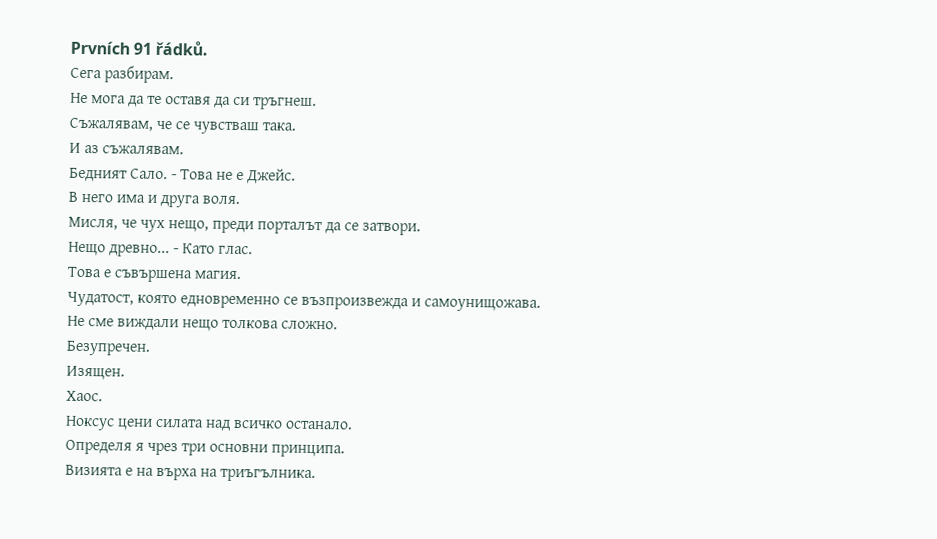Prvních 91 řádků.
Сега разбирам.
Не мога да те оставя да си тръгнеш.
Съжалявам, че се чувстваш така.
И аз съжалявам.
Бедният Сало. - Това не е Джейс.
В него има и друга воля.
Мисля, че чух нещо, преди порталът да се затвори.
Нещо древно... - Като глас.
Това е съвършена магия.
Чудатост, която едновременно се възпроизвежда и самоунищожава.
Не сме виждали нещо толкова сложно.
Безупречен.
Изящен.
Хаос.
Ноксус цени силата над всичко останало.
Определя я чрез три основни принципа.
Визията е на върха на триъгълника.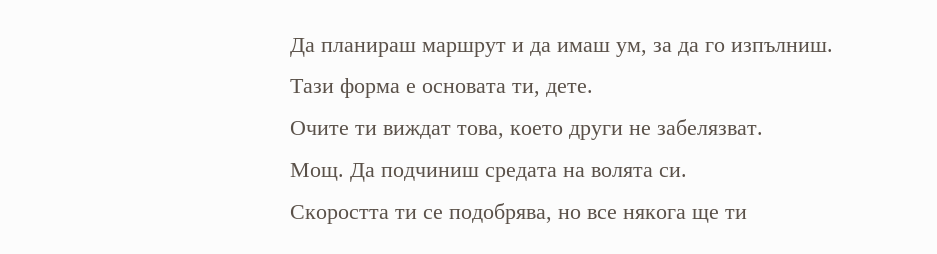Да планираш маршрут и да имаш ум, за да го изпълниш.
Тази форма е основата ти, дете.
Очите ти виждат това, което други не забелязват.
Мощ. Да подчиниш средата на волята си.
Скоростта ти се подобрява, но все някога ще ти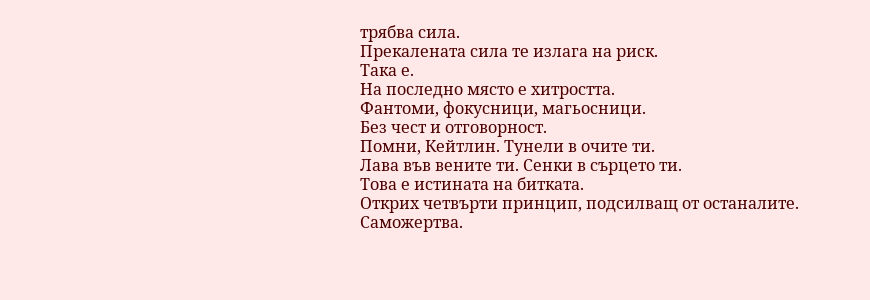трябва сила.
Прекалената сила те излага на риск.
Така е.
На последно място е хитростта.
Фантоми, фокусници, магьосници.
Без чест и отговорност.
Помни, Кейтлин. Тунели в очите ти.
Лава във вените ти. Сенки в сърцето ти.
Това е истината на битката.
Открих четвърти принцип, подсилващ от останалите.
Саможертва.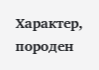Характер, породен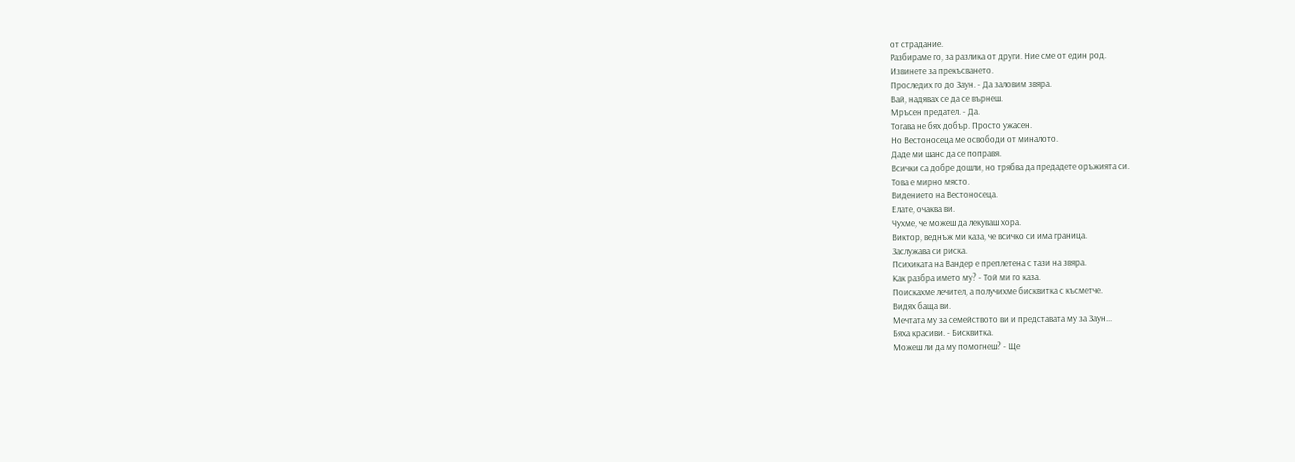от страдание.
Разбираме го, за разлика от други. Ние сме от един род.
Извинете за прекъсването.
Проследих го до Заун. - Да заловим звяра.
Вай, надявах се да се върнеш.
Мръсен предател. - Да.
Тогава не бях добър. Просто ужасен.
Но Вестоносеца ме освободи от миналото.
Даде ми шанс да се поправя.
Всички са добре дошли, но трябва да предадете оръжията си.
Това е мирно място.
Видението на Вестоносеца.
Елате, очаква ви.
Чухме, че можеш да лекуваш хора.
Виктор, веднъж ми каза, че всичко си има граница.
Заслужава си риска.
Психиката на Вандер е преплетена с тази на звяра.
Как разбра името му? - Той ми го каза.
Поискахме лечител, а получихме бисквитка с късметче.
Видях баща ви.
Мечтата му за семейството ви и представата му за Заун...
Бяха красиви. - Бисквитка.
Можеш ли да му помогнеш? - Ще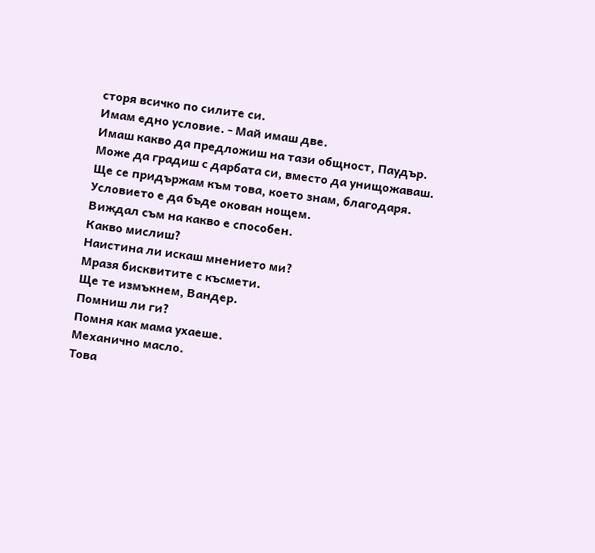сторя всичко по силите си.
Имам едно условие. - Май имаш две.
Имаш какво да предложиш на тази общност, Паудър.
Може да градиш с дарбата си, вместо да унищожаваш.
Ще се придържам към това, което знам, благодаря.
Условието е да бъде окован нощем.
Виждал съм на какво е способен.
Какво мислиш?
Наистина ли искаш мнението ми?
Мразя бисквитите с късмети.
Ще те измъкнем, Вандер.
Помниш ли ги?
Помня как мама ухаеше.
Механично масло.
Това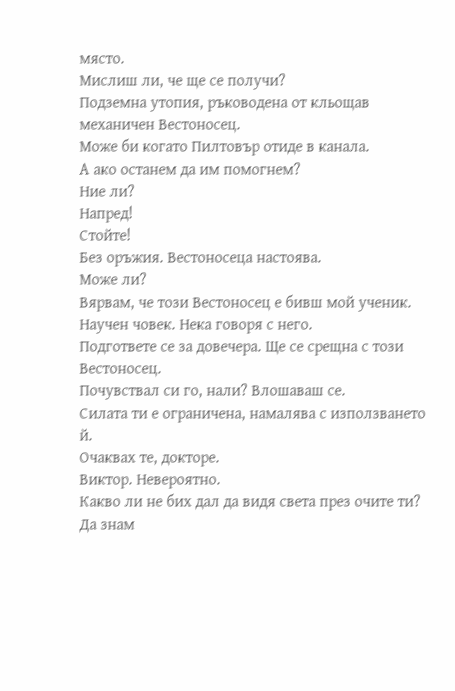място.
Мислиш ли, че ще се получи?
Подземна утопия, ръководена от кльощав механичен Вестоносец.
Може би когато Пилтовър отиде в канала.
А ако останем да им помогнем?
Ние ли?
Напред!
Стойте!
Без оръжия. Вестоносеца настоява.
Може ли?
Вярвам, че този Вестоносец е бивш мой ученик.
Научен човек. Нека говоря с него.
Подгответе се за довечера. Ще се срещна с този Вестоносец.
Почувствал си го, нали? Влошаваш се.
Силата ти е ограничена, намалява с използването й.
Очаквах те, докторе.
Виктор. Невероятно.
Какво ли не бих дал да видя света през очите ти?
Да знам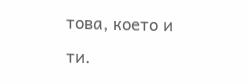това, което и ти.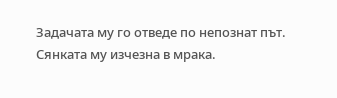Задачата му го отведе по непознат път.
Сянката му изчезна в мрака.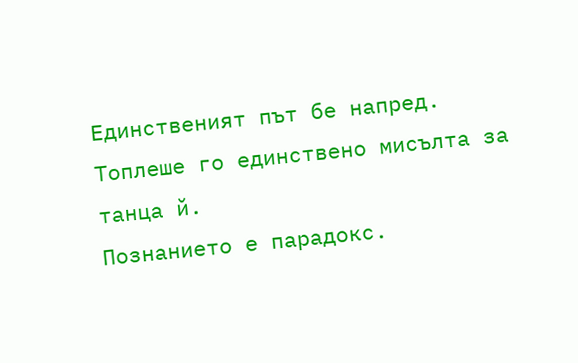Единственият път бе напред.
Топлеше го единствено мисълта за танца й.
Познанието е парадокс.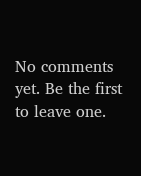No comments yet. Be the first to leave one.